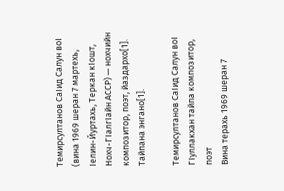Темирсултанов СаӀид Салун воӀ (вина 1969 шеран 7 мартехь, Ӏелин-Йуртахь, Теркан кӀошт, Нохч-ГӀалгӀайн АССР) — нохчийн композитор, поэт, йаздархо[1]. Тайпана энгано[1].

Темирсултанов СаӀид Салун воӀ
ГӀуллакхан тайпа композитор, поэт
Вина терахь 1969 шеран 7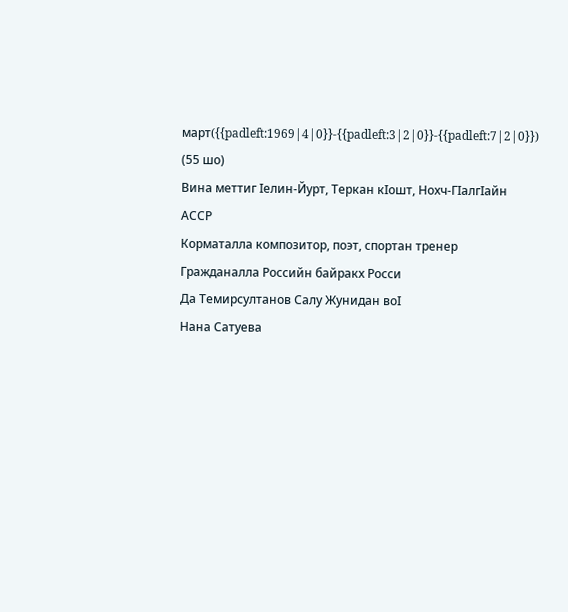март({{padleft:1969|4|0}}-{{padleft:3|2|0}}-{{padleft:7|2|0}}) (55 шо)
Вина меттиг Ӏелин-Йурт, Теркан кӀошт, Нохч-ГӀалгӀайн АССР
Корматалла композитор, поэт, спортан тренер
Гражданалла Российн байракх Росси
Да Темирсултанов Салу Жунидан воӀ
Нана Сатуева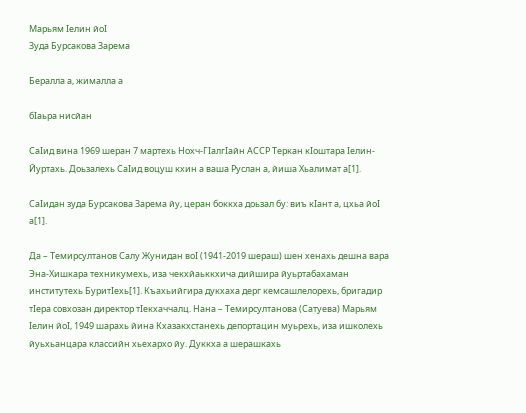Марьям Ӏелин йоӀ
Зуда Бурсакова Зарема

Бералла а, жималла а

бӀаьра нисйан

СаӀид вина 1969 шеран 7 мартехь Нохч-ГӀалгӀайн АССР Теркан кӀоштара Ӏелин-Йуртахь. Доьзалехь СаӀид воцуш кхин а ваша Руслан а, йиша Хьалимат а[1].

СаӀидан зуда Бурсакова Зарема йу, церан боккха доьзал бу: виъ кӀант а, цхьа йоӀ а[1].

Да – Темирсултанов Салу Жунидан воӀ (1941-2019 шераш) шен хенахь дешна вара Эна-Хишкара техникумехь, иза чекхйаьккхича дийшира йуьртабахаман институтехь БуритӀехь[1]. Къахьийгира дукхаха дерг кемсашлелорехь, бригадир тӀера совхозан директор тӀекхаччалц. Нана – Темирсултанова (Сатуева) Марьям Ӏелин йоӀ, 1949 шарахь йина Кхазакхстанехь депортацин муьрехь, иза ишколехь йуьхьанцара классийн хьехархо йу. Дуккха а шерашкахь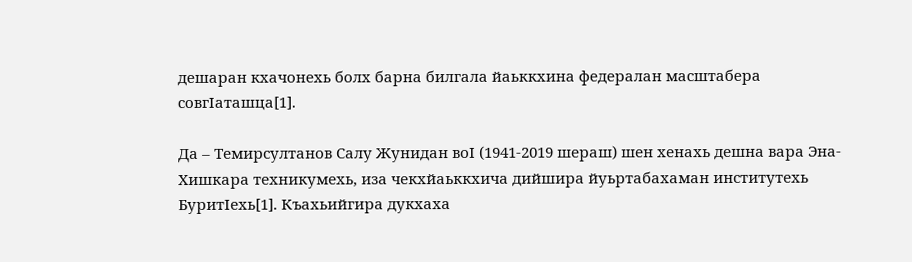дешаран кхачонехь болх барна билгала йаьккхина федералан масштабера совгӀаташца[1].

Да – Темирсултанов Салу Жунидан воӀ (1941-2019 шераш) шен хенахь дешна вара Эна-Хишкара техникумехь, иза чекхйаьккхича дийшира йуьртабахаман институтехь БуритӀехь[1]. Къахьийгира дукхаха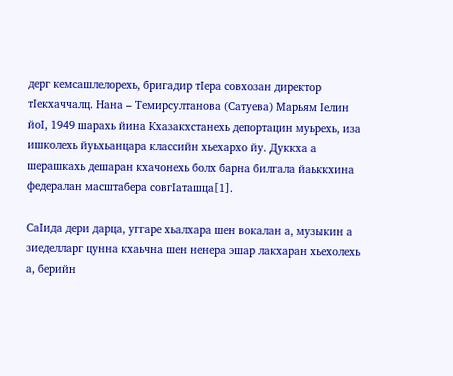дерг кемсашлелорехь, бригадир тӀера совхозан директор тӀекхаччалц. Нана – Темирсултанова (Сатуева) Марьям Ӏелин йоӀ, 1949 шарахь йина Кхазакхстанехь депортацин муьрехь, иза ишколехь йуьхьанцара классийн хьехархо йу. Дуккха а шерашкахь дешаран кхачонехь болх барна билгала йаьккхина федералан масштабера совгӀаташца[1].

СаӀида дери дарца, уггаре хьалхара шен вокалан а, музыкин а зиеделларг цунна кхаьчна шен ненера эшар лакхаран хьехолехь а, берийн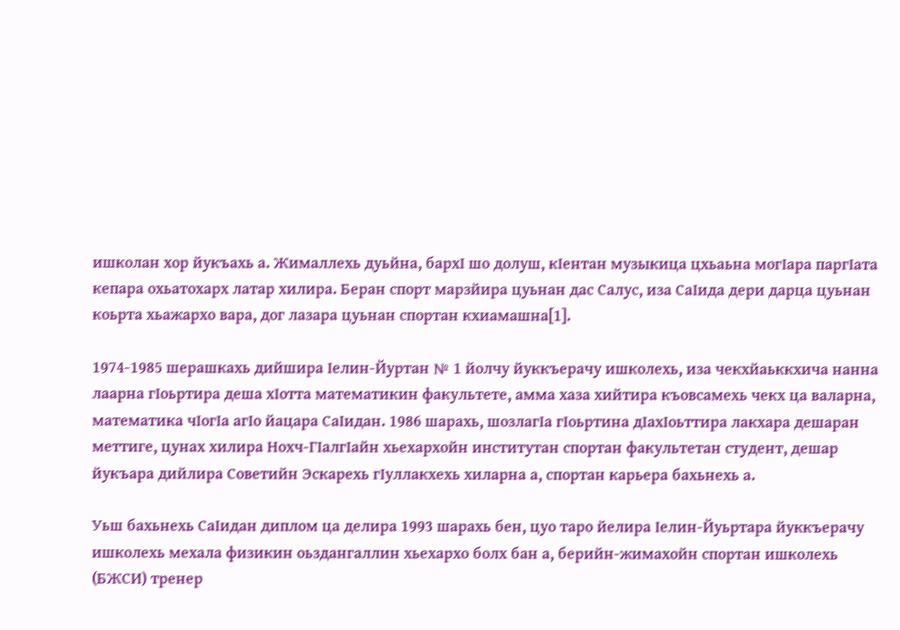ишколан хор йукъахь а. Жималлехь дуьйна, бархӀ шо долуш, кӀентан музыкица цхьаьна могӀара паргӀата кепара охьатохарх латар хилира. Беран спорт марзйира цуьнан дас Салус, иза СаӀида дери дарца цуьнан коьрта хьажархо вара, дог лазара цуьнан спортан кхиамашна[1].

1974-1985 шерашкахь дийшира Ӏелин-Йуртан № 1 йолчу йуккъерачу ишколехь, иза чекхйаьккхича нанна лаарна гӀоьртира деша хӀотта математикин факультете, амма хаза хийтира къовсамехь чекх ца валарна, математика чӀогӀа агӀо йацара СаӀидан. 1986 шарахь, шозлагӀа гӀоьртина дӀахӀоьттира лакхара дешаран меттиге, цунах хилира Нохч-ГӀалгӀайн хьехархойн институтан спортан факультетан студент, дешар йукъара дийлира Советийн Эскарехь гӀуллакхехь хиларна а, спортан карьера бахьнехь а.

Уьш бахьнехь СаӀидан диплом ца делира 1993 шарахь бен, цуо таро йелира Ӏелин-Йуьртара йуккъерачу ишколехь мехала физикин оьздангаллин хьехархо болх бан а, берийн-жимахойн спортан ишколехь (БЖСИ) тренер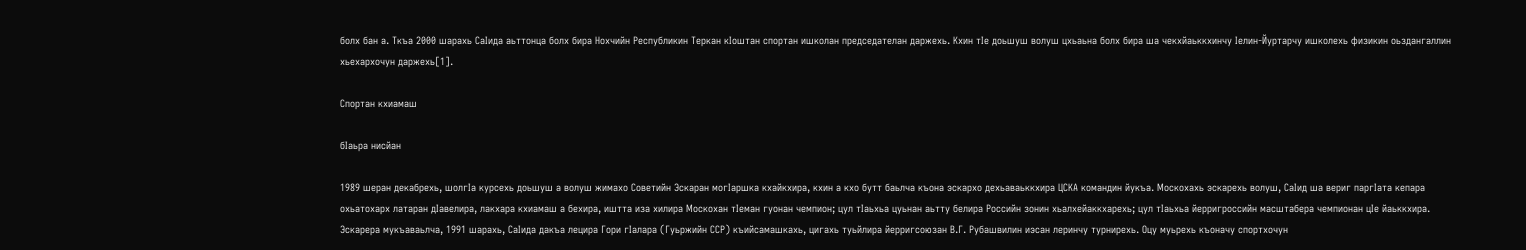болх бан а. Ткъа 2000 шарахь СаӀида аьттонца болх бира Нохчийн Республикин Теркан кӀоштан спортан ишколан председателан даржехь. Кхин тӀе доьшуш волуш цхьаьна болх бира ша чекхйаьккхинчу Ӏелин-Йуртарчу ишколехь физикин оьздангаллин хьехархочун даржехь[1].

Спортан кхиамаш

бӀаьра нисйан

1989 шеран декабрехь, шолгӀа курсехь доьшуш а волуш жимахо Советийн Эскаран могӀаршка кхайкхира, кхин а кхо бутт баьлча къона эскархо дехьаваьккхира ЦСКА командин йукъа. Москохахь эскарехь волуш, СаӀид ша вериг паргӀата кепара охьатохарх латаран дӀавелира, лакхара кхиамаш а бехира, иштта иза хилира Москохан тӀеман гуонан чемпион; цул тӀаьхьа цуьнан аьтту белира Российн зонин хьалхейаккхарехь; цул тӀаьхьа йерригроссийн масштабера чемпионан цӀе йаьккхира. Эскарера мукъаваьлча, 1991 шарахь, СаӀида дакъа лецира Гори гӀалара (Гуьржийн ССР) къийсамашкахь, цигахь туьйлира йерригсоюзан В.Г. Рубашвилин иэсан леринчу турнирехь. Оцу муьрехь къоначу спортхочун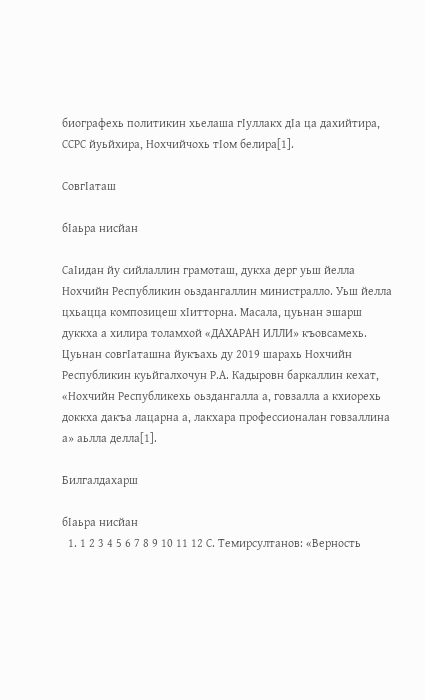биографехь политикин хьелаша гӀуллакх дӀа ца дахийтира, ССРС йуьйхира, Нохчийчохь тӀом белира[1].

СовгӀаташ

бӀаьра нисйан

СаӀидан йу сийлаллин грамоташ, дукха дерг уьш йелла Нохчийн Республикин оьздангаллин министралло. Уьш йелла цхьацца композицеш хӀитторна. Масала, цуьнан эшарш дуккха а хилира толамхой «ДАХАРАН ИЛЛИ» къовсамехь. Цуьнан совгӀаташна йукъахь ду 2019 шарахь Нохчийн Республикин куьйгалхочун Р.А. Кадыровн баркаллин кехат, «Нохчийн Республикехь оьздангалла а, говзалла а кхиорехь доккха дакъа лацарна а, лакхара профессионалан говзаллина а» аьлла делла[1].

Билгалдахарш

бӀаьра нисйан
  1. 1 2 3 4 5 6 7 8 9 10 11 12 С. Темирсултанов: «Верность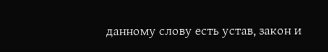данному слову есть устав, закон и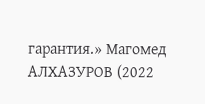гарантия.» Магомед АЛХАЗУРОВ (2022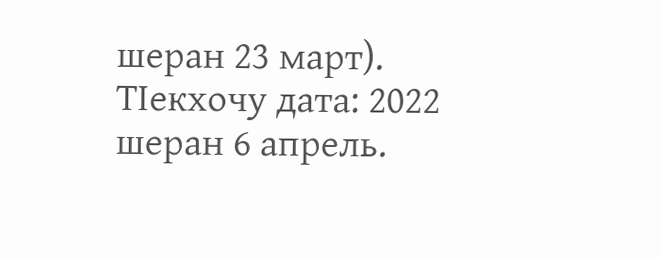шеран 23 март). ТӀекхочу дата: 2022 шеран 6 апрель.